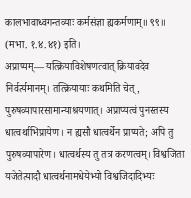कालभावाध्वगन्तव्याः कर्मसंज्ञा ह्यकर्मणाम्॥ ९९॥ (मभा. १.४.४१) इति।
अप्राप्यम्— यत्क्रियाविशेषणत्वात् क्रियावदेव निर्वर्त्यमानम्। तत्क्रियायाः कथमिति चेत्, पुरुषव्यापारसामान्याश्रयणात्। अप्राप्यत्वं पुनस्तस्य धात्वर्थाभिप्रायेण। न ह्यसौ धात्वर्थेन प्राप्यते; अपि तु पुरुषव्यापारेण। धात्वर्थस्य तु तत्र करणत्वम्। विश्वजिता यजेतेत्यादौ धात्वर्थनामधेयेभ्यो विश्वजिदादिभ्यः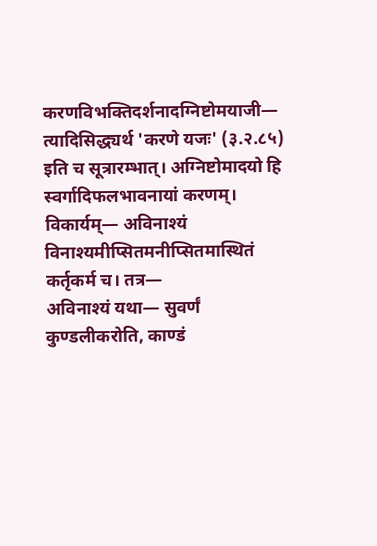करणविभक्तिदर्शनादग्निष्टोमयाजी— त्यादिसिद्ध्यर्थ 'करणे यजः' (३.२.८५) इति च सूत्रारम्भात्। अग्निष्टोमादयो हि स्वर्गादिफलभावनायां करणम्।
विकार्यम्— अविनाश्यं विनाश्यमीप्सितमनीप्सितमास्थितं कर्तृकर्म च। तत्र—
अविनाश्यं यथा— सुवर्णं कुण्डलीकरोति, काण्डं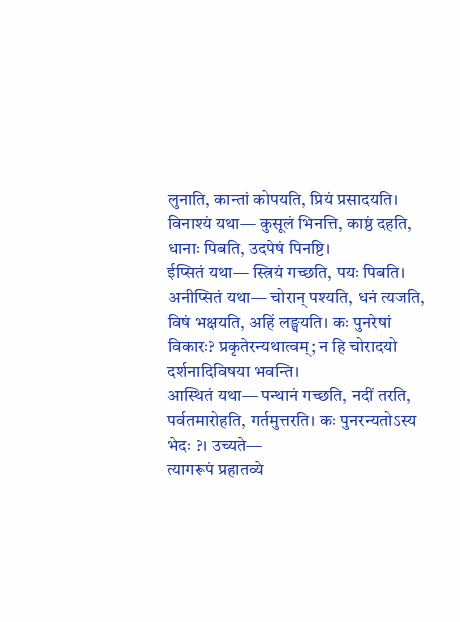लुनाति, कान्तां कोपयति, प्रियं प्रसादयति।
विनाश्यं यथा— कुसूलं भिनत्ति, काष्ठं दहति, धानाः पिबति, उदपेषं पिनष्टि।
ईप्सितं यथा— स्त्रियं गच्छति, पयः पिबति।
अनीप्सितं यथा— चोरान् पश्यति, धनं त्यजति, विषं भक्षयति, अहिं लङ्घयति। कः पुनरेषां विकारः? प्रकृतेरन्यथात्वम्; न हि चोरादयो दर्शनादिविषया भवन्ति।
आस्थितं यथा— पन्थानं गच्छति, नदीं तरति, पर्वतमारोहति, गर्तमुत्तरति। कः पुनरन्यतोऽस्य भेदः ?। उच्यते—
त्यागरूपं प्रहातव्ये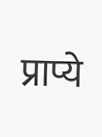प्राप्ये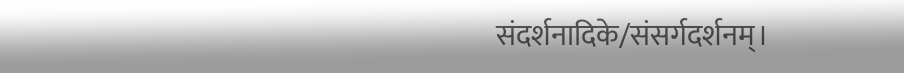संदर्शनादिके/संसर्गदर्शनम्।